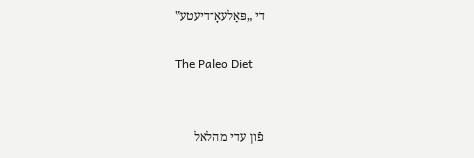די „פּאַלעאָ־דיעטע‟

The Paleo Diet


פֿון עדי מהלאל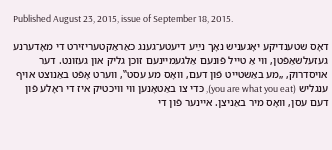Published August 23, 2015, issue of September 18, 2015.

דאָס שטענדיקע יאָגעניש נאָך נײַע דיעטע־גענג כאַראַקטעריזירט די מאָדערנע געזעלשאַפֿטן, ווי אַ טייל פֿונעם אַלגעמיינעם זוכן גליק און געזונט. דער אויסדרוק, „מע באַשטייט פֿון דעם, וואָס מע עסט‟, ווערט אָפֿט באַנוצט אויף ענגליש (you are what you eat), כּדי צו באַטאָנען ווי וויכטיק איז די ראָלע פֿון דעם עסן, וואָס מיר באַניצן. איינער פֿון די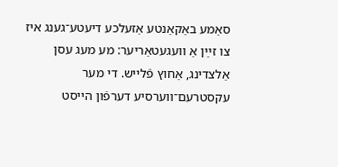סאַמע באַקאַנטע אַזעלכע דיעטע־גענג איז צו זײַן אַ וועגעטאַריער: מע מעג עסן אַלצדינג, אַחוץ פֿלייש. די מער עקסטרעם־ווערסיע דערפֿון הייסט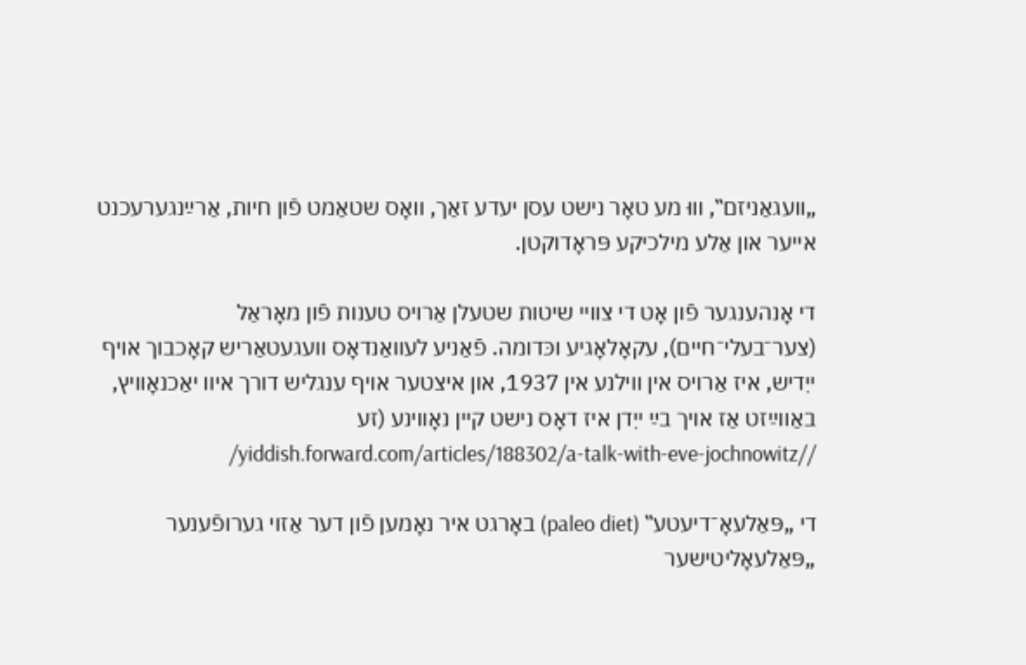„וועגאַניזם‟, וווּ מע טאָר נישט עסן יעדע זאַך, וואָס שטאַמט פֿון חיות, אַרײַנגערעכנט אייער און אַלע מילכיקע פּראָדוקטן.

די אָנהענגער פֿון אָט די צוויי שיטות שטעלן אַרויס טענות פֿון מאָראַל (צער־בעלי־חיים), עקאָלאָגיע וכּדומה. פֿאַניע לעװאַנדאָס װעגעטאַריש קאָכבוך אויף ייִדיש, איז אַרױס אין װילנע אין 1937, און איצטער אויף ענגליש דורך איוו יאַכנאָוויץ, באַווײַזט אַז אויך בײַ ייִדן איז דאָס נישט קיין נאָווינע (זע //yiddish.forward.com/articles/188302/a-talk-with-eve-jochnowitz/

די „פּאַלעאָ־דיעטע‟ (paleo diet) באָרגט איר נאָמען פֿון דער אַזוי גערופֿענער „פּאַלעאָליטישער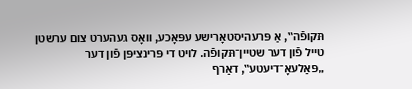תּקופֿה‟, אַ פּרעהיסטאָרישע עפּאָכע, וואָס געהערט צום ערשטן טייל פֿון דער שטיין־תּקופֿה. לויט די פּרינציפּן פֿון דער „פּאַלעאָ־דיעטע‟, דאַרף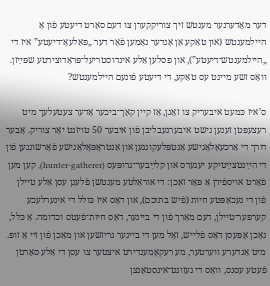דער מאָדערנער מענטש זיך צוריקקערן צו דעם סאָרט דיעטע פֿון אַ היילמענטש (און טאַקע אַן אַנדער נאָמען פֿאַר דער „פּאַלעאָ־דיעטע‟ איז די „היילמענטש־דיעטע‟), און פּסלען אַלע אינדוסטריעל־פּראָדוצירטע שפּײַזן. וואָס זשע מיינט עס טאַקע, די דיעטע פֿונעם היילמענטש?

ס’איז כּמעט איבעריק צו זאָגן, אַז קיין קאָך־ביכער אָדער צעטעלעך מיט רעצעפּטן זענען נישט איבערגעבליבן פֿון איבער 50 טויזנט יאָר צוריק. אָבער דורך די אַרכעאָלאָגישע אַנטפּלעקונגען און אַנטראָפּאָלאָגישע פֿאָרשונגען פֿון די הײַנטצײַטיקע יעגערס און קלײַבער־גרופּעס (hunter-gatherer), קען מען פֿאָרט אויספֿירן אַ פּאָר זאַכן: די אוראַלטע מענטשן פֿלעגן עסן אַלע טיילן פֿון די געכאַפּטע חיות (פֿיש בתוכם), און דאָס איז כּולל די אינערלעכע קערפּער־טיילן, דעם מאַרך פֿון די ביינער, דאָס חיות־פֿעטס וכדומה. אַ כּלל, נאָכן אָפּעסן דאָס פֿלייש, זאָל מען די ביינער גריזשען און מאַכן פֿון זיי אַ זופּ. מיט אַנדערע ווערטער, מע רעקאָמענדירט איצטער צו עסן די אַלע סאָרטן פֿעטע עסנס, וואָס די געזונט־אינסטאַנצן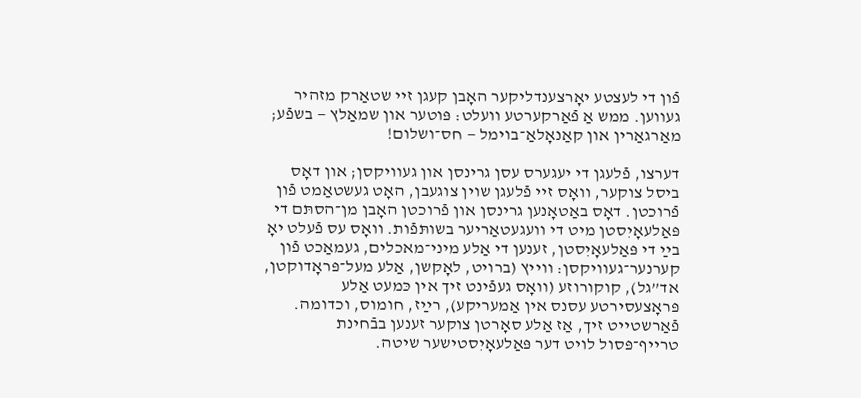פֿון די לעצטע יאָרצענדליקער האָבן קעגן זיי שטאַרק מזהיר געווען. ממש אַ פֿאַרקערטע וועלט: פּוטער און שמאַלץ — בשפֿע; מאַרגאַרין און קאַנאָלאַ־בוימל — חס־ושלום!

דערצו, פֿלעגן די יעגערס עסן גרינסן און געוויקסן; און דאָס ביסל צוקער, וואָס זיי פֿלעגן שוין צוגעבן, האָט געשטאַמט פֿון פֿרוכטן. דאָס באַטאָנען גרינסן און פֿרוכטן האָבן מן־הסתּם די פּאַלעאָיִסטן מיט די וועגעטאַריער בשותּפֿות. וואָס עס פֿעלט יאָ בײַ די פּאַלעאָיִסטן, זענען די אַלע מיני־מאכלים, געמאַכט פֿון קערנער־געוויקסן: ווייץ (ברויט, לאָקשן, אַלע מעל־פּראָדוקטן, אד”גל), קוקורוזע (וואָס געפֿינט זיך אין כּמעט אַלע פּראָצעסירטע עסנס אין אַמעריקע), רײַז, חומוס, וכדומה. פֿאַרשטייט זיך, אַז אַלע סאָרטן צוקער זענען בבֿחינת טרייף־פּסול לויט דער פּאַלעאָיִסטישער שיטה.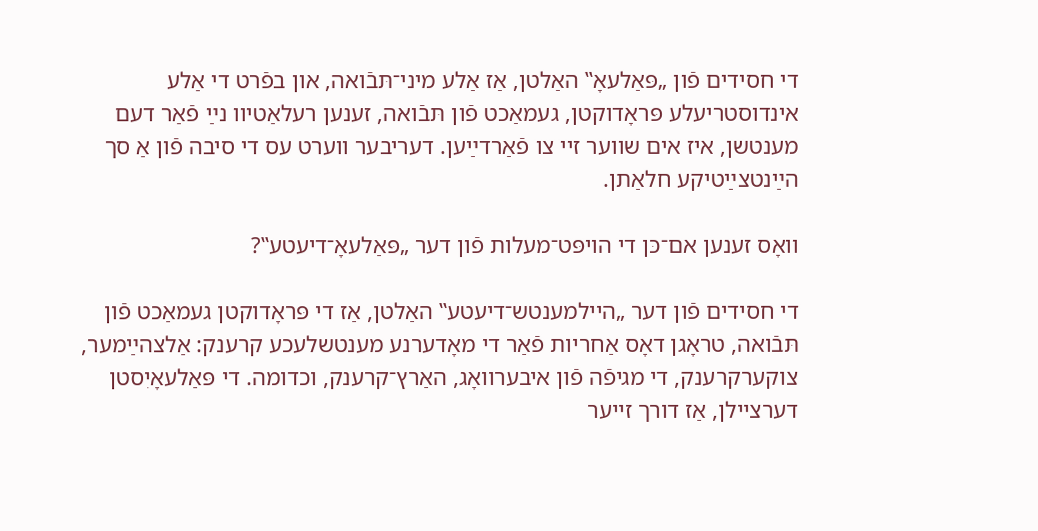די חסידים פֿון „פּאַלעאָ‟ האַלטן, אַז אַלע מיני־תּבֿואה, און בפֿרט די אַלע אינדוסטריעלע פּראָדוקטן, געמאַכט פֿון תּבֿואה, זענען רעלאַטיוו נײַ פֿאַר דעם מענטשן, איז אים שווער זיי צו פֿאַרדײַען. דעריבער ווערט עס די סיבה פֿון אַ סך הײַנטצײַטיקע חלאַתן.

וואָס זענען אם־כּן די הויפּט־מעלות פֿון דער „פּאַלעאָ־דיעטע‟?

די חסידים פֿון דער „היילמענטש־דיעטע‟ האַלטן, אַז די פּראָדוקטן געמאַכט פֿון תּבֿואה, טראָגן דאָס אַחריות פֿאַר די מאָדערנע מענטשלעכע קרענק: אַלצהײַמער, צוקערקרענק, די מגיפֿה פֿון איבערוואָג, האַרץ־קרענק, וכדומה. די פּאַלעאָיִסטן דערציילן, אַז דורך זייער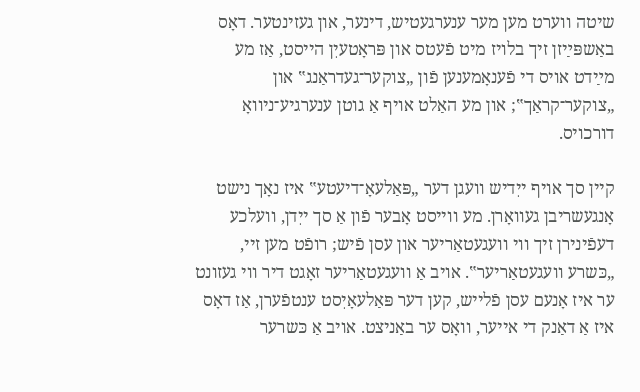שיטה ווערט מען מער ענערגעטיש, דינער, און געזינטער. דאָס באַשפּײַזן זיך בלויז מיט פֿעטס און פּראָטעיִן הייסט, אַז מע מײַדט אויס די פֿענאָמענען פֿון „צוקער־געדראַנג‟ און „צוקער־קראַך‟; און מע האַלט אויף אַ גוטן ענערגיע־ניוואָ דורכויס.

קיין סך אויף ייִדיש וועגן דער „פּאַלעאָ־דיעטע‟ איז נאָך נישט אָנגעשריבן געוואָרן. מע ווייסט אָבער פֿון אַ סך ייִדן, וועלכע דעפֿינירן זיך ווי וועגעטאַריער און עסן פֿיש; רופֿט מען זיי, „כּשרע וועגעטאַריער‟. אויב אַ וועגעטאַריער זאָגט דיר ווי געזונט ער איז אָנעם עסן פֿלייש, קען דער פּאַלעאָיִסט ענטפֿערן, אַז דאָס איז אַ דאַנק די אייער, וואָס ער באַניצט. אויב אַ כּשרער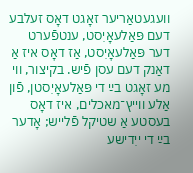וועגעטאַריער זאָגט דאָס זעלבע דעם פּאַלעאָיִסט, ענטפֿערט דער פּאַלעאָיִסט, אַז דאָס איז אַ דאַנק דעם עסן פֿיש. בקיצור, ווי מע זאָגט בײַ די פּאַלעאָיִסטן, פֿון אַלע ווייץ־מאכלים, איז דאָס בעסטע אַ שטיקל פֿלייש; אָדער בײַ די ייִדישע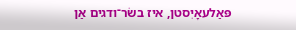פּאַלעאָיִסטן, איז בשׂר־ודגים אַן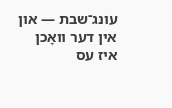עונג־שבת — און אין דער וואָכן איז עס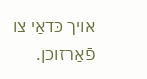אויך כּדאַי צו פֿאַרזוכן.